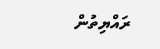ރައްޔިތުން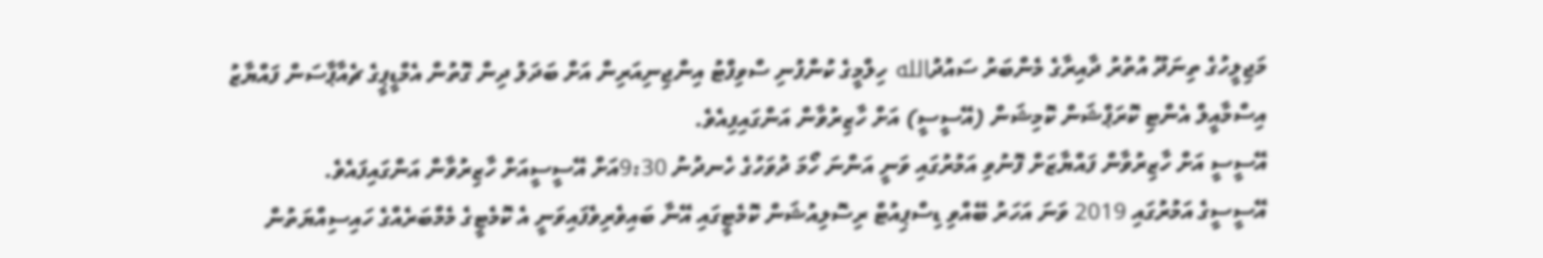މަޖިލީހުގެ ތިނަދޫ އުތުރު ދާއިރާގެ މެންބަރު ސައުދުالله ހިލްމީގެ ކުންފުނި ސްވިފްޓު އިންޖިނިއަރިން އަށް ބަދަލު ދިން ގޮތުން އެމްޑީޕީގެ ޗެއާޕާސަން ފައްޔާޒު އިސްމާއީލް އެންޓި ކޮރަޕްޝަން ކޮމިޝަން (އޭސީސީ) އަށް ހާޒިރުވާން އަންގައިފިއެވެ.
އޭސީސީ އަށް ހާޒިރުވާން ފައްޔާޒަށް ފޮނުވި އަމުރުގައި ވަނީ އަންނަ ހޯމަ ދުވަހުގެ ހެނދުނު 9:30އަށް އޭސީސީއަށް ހާޒިރުވާން އަންގައިފައެވެ.
އޭސީސީގެ އަމުރުގައި 2019 ވަނަ އަހަރު ބޭއްވި ޑިސްޕިއުޓް ރިސޮލިއުޝަން ކޮމެޓީގައި އޭނާ ބައިވެރިވެފައިވަނީ އެ ކޮމެޓީގެ މެމްބަރެއްގެ ހައިސިއްޔަތުން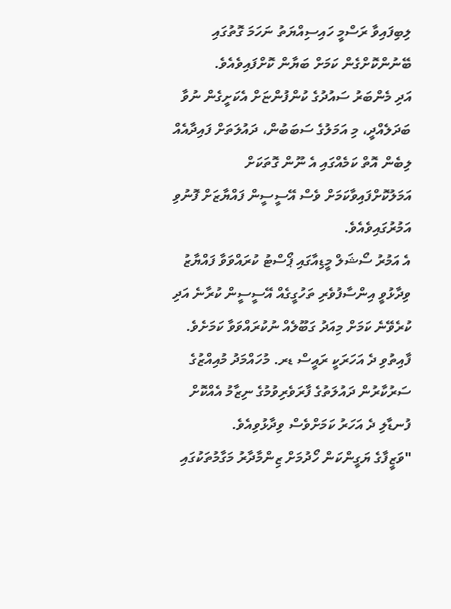ލިބިފައިވާ ރަސްމީ ހައިސިއްޔަތު ނަހަމަ ގޮތުގައި ބޭނުންކޮށްގެން ކަމަށް ބަޔާން ކޮށްފައިވެއެވެ.
އަދި މެންބަރު ސައުދުގެ ކުންފުންޏަށް އެކަށީގެން ނުވާ ބަދަލެއްދީ، މި އަމަލުގެ ސަބަބުން، ދައުލަތަށް ފައިދާއެއް ލިބެން އޮތް ކަމެއްގައި އެ ނޫން ގޮތަކަށް އަމަލުކޮށްފައިވާކަމަށް ވެސް އޭސީސީން ފައްޔާޒަށް ފޮނުވި އަމުރުގައިވެއެވެ.
އެ އަމުރު ސޯޝަލް މީޑިއާގައި ޕޯސްޓު ކުރައްވަވާ ފައްޔާޒު ވިދާޅުވީ އިންސާފުވެރި ތަހުގީގެއް އޭސީސީން ކުރާނެ އަދި ކުރެވޭނެ ކަމަށް މިއަދު ގަބޫލެއް ނުކުރައްވަވާ ކަމަށެވެ. ފާއިތުވި ދެ އަހަރަކީ ރައީސް ޑރ. މުހައްމަދު މުއިއްޒުގެ ސަރުކާރުން ދައުލަތުގެ ފާރަވެރިވުމުގެ ނިޒާމު އެއްކޮށް ފުނޑާލި ދެ އަހަރު ކަމަށްވެސް ވިދާޅުވިއެވެ.
"ވަޒީފާގެ ޔަގީންކަން ހޯދުމަށް ޒިންމާދާރު މަގާމުތަކުގައި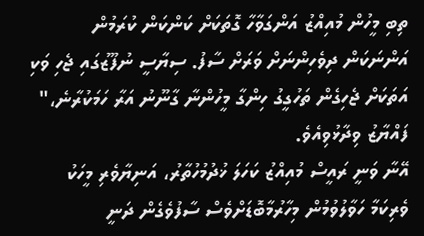ތިބި މީހުން މުއިއްޒު އަންގަވާހާ ގޮތަކަށް ކަންކަން ކުރަމުން އަންނަކަން ދިވެހިންނަށް ވަރަށް ސާފު. ސިޔާސީ ނުފޫޒުގައި ޖެހި ވަކި އަތަކަށް ޖެހިގެން ތަހުގީގު ހިންގާ މީހުންނާ ގާނޫނު އަރާ ހަމަކުރާނެ،" ފައްޔާޒު ވިދާޅުވިއެވެ.
އޭނާ ވަނީ ރައީސް މުއިއްޒު ކަހަލަ ޚުދުމުހުތާރު، އަނިޔާވެރި މީހަކު ވެރިކަމާ ހަވާލުވުމުން މިހާރުމާބޮޑަށްވެސް ސާފުވެގެން ދަނީ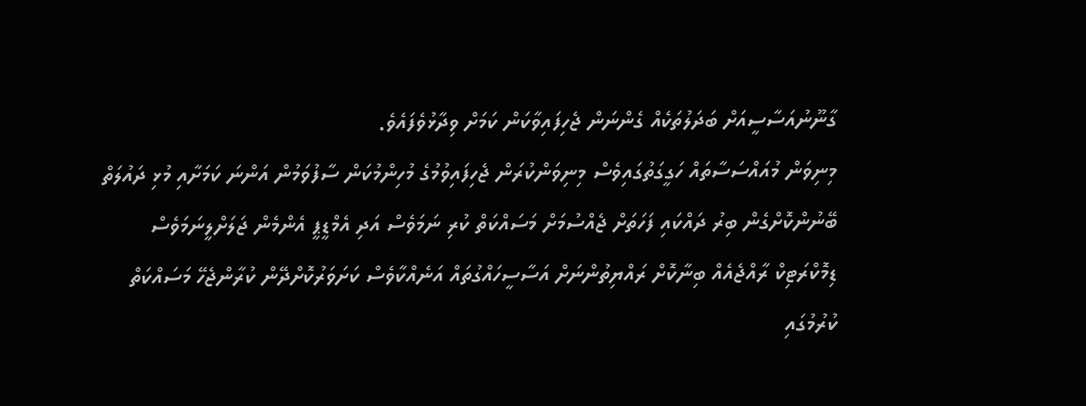ގާނޫނުއަސާސީއަށް ބަދަލުތަކެއް ގެންނަން ޖެހިފައިވާކަން ކަމަށް ވިދާޅުވެފައެވެ.
މިނިވަން މުއައްސަސާތައް ހަގީގަތުގައިވެސް މިނިވަންކުރަން ޖެހިފައިވުމުގެ މުހިންމުކަން ސާފުވަމުން އަންނަ ކަމަށާއި މުޅި ދައުލަތް ބޭނުންކޮށްގެން ބިރު ދައްކައި ފަހަތަށް ޖެއްސުމަށް މަސައްކަތް ކުރި ނަމަވެސް އަދި އެމްޑީޕީ އެންމެން ޖަލަށްލީނަމަވެސް ޑިމޮކްރަޓިކް ރާއްޖެއެއް ބިނާކޮށް ރައްޔިތުންނަށް އަސާސީހައްގުތައް އަނެއްކާވެސް ކަށަވަރުކޮށްދޭން ކުރާންޖެހޭ މަސައްކަތް ކުރުމުގައި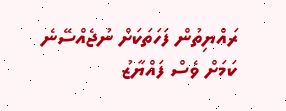ރައްޔިތުން ފަހަތަކަށް ނުޖެއްސޭނެ ކަމަށް ވެސް ފައްޔާޒު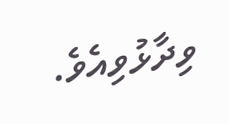ވިދާޅުވިއެވެ.